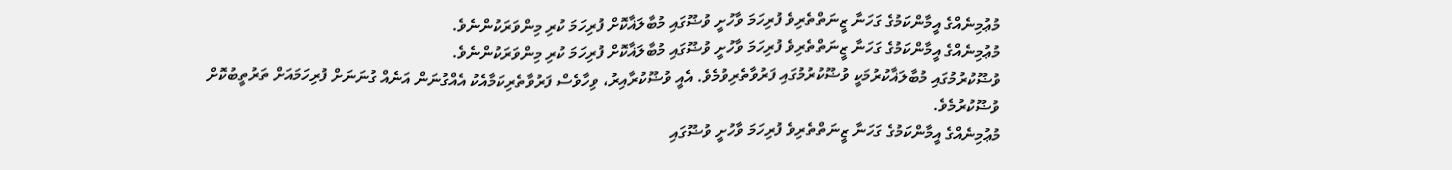މުޢުމިނެއްގެ އީމާންކަމުގެ ގަހަނާ ޒީނަތްތެރިވެ ފުރިހަމަ ވާހުށީ ވުޟޫގައި މުބާލަޣާކޮށް ފުރިހަމަ ކުރި މިންވަރަކުންނެވެ.
މުޢުމިނެއްގެ އީމާންކަމުގެ ގަހަނާ ޒީނަތްތެރިވެ ފުރިހަމަ ވާހުށީ ވުޟޫގައި މުބާލަޣާކޮށް ފުރިހަމަ ކުރި މިންވަރަކުންނެވެ.
ވުޟޫކުރުމުގައި މުބާލަޣާކުރުމަކީ ވުޟޫކުރުމުގައި ފަރުވާތެރިވުމެވެ. އެއީ ވުޟޫކުރާއިރު، ވިހާވެސް ފަރުވާތެރިކަމާއެކު އެއްގުނަން އަނެއް ގުނަނަށް ފުރިހަމައަށް ތަރުތީބުކޮށް ވުޟޫކުރުމެވެ.
މުޢުމިނެއްގެ އީމާންކަމުގެ ގަހަނާ ޒީނަތްތެރިވެ ފުރިހަމަ ވާހުށީ ވުޟޫގައި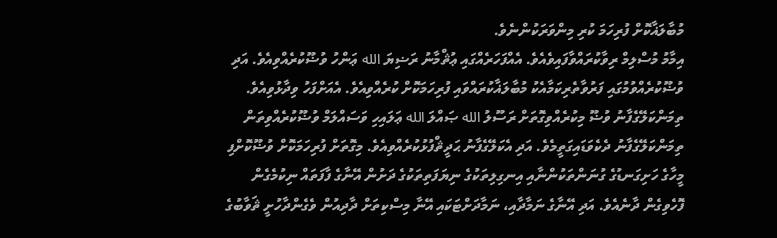މުބާލަޣާކޮށް ފުރިހަމަ ކުރި މިންވަރަކުންނެވެ.
އިމާމު މުސްލިމް ރިވާކުރައްވާފައިވެއެވެ. އެއްފަހަރެއްގައި ޢުޘްމާނު ރަޟިޔަ الله ޢަންހު ވުޟޫކުރެއްވިއެވެ. އަދި ވުޟޫކުރެއްވުމުގައި ފަރުވާތެރިކަމާއެކު މުބާލަޣާކުރައްވައި ފުރިހަމަކޮށް ކުރެއްވިއެވެ. އެއަށްފަހު ވިދާޅުވިއެވެ. ތިމަންކަލޭގެފާނު ވުޟޫ މިކުރެއްވިގޮތަށް ރަސޫލު الله ޞައްލަ الله ޢަލައިހި ވަސައްލަމް ވުޟޫކުރެއްވިތަން ތިމަންކަލޭގެފާނު ދެކެވަޑައިގަތީމެވެ. އަދި އެކަލޭގެފާނު ޙަދީޘްފުޅުކުރެއްވިއެވެ. މިގޮތަށް ފުރިހަމަކޮށް ވުޟޫކޮށްފި މީހާގެ ހަށިގަނޑުގެ ގުނަންތަކުންނާއި އިނގިލިތަކުގެ ނިޔަފަތިތަކުގެ ދަށުން އޭނާގެ ފާފަތައް ނިކުމެގެން ފޮހެވިގެން ދާނެއެވެ. އަދި އޭނާގެ ނަމާދާއި، ނަމާދަށްޓަކައި އޭނާ މިސްކިތަށް ދާދިއުން ވެގެންދާހުށީ ޘަވާބުގެ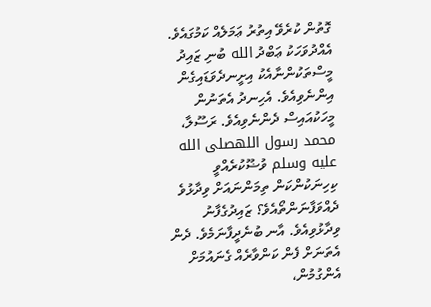ގޮތުން ކުރެވޭ އިތުރު ޢަމަލެއް ކަމުގައެވެ.
އެއްދުވަހަކު ޢަބްދު الله ބުނި ޒައިދު މީސްތަކުންނާއެކު އިށީނދެވަޑައިގެން އިންނެވިއެވެ. އެހިނދު އެތަނުން މީހަކުއައިސް ދެންނެވިއެވެ. ރަސޫލާ، محمد رسول اللهصلى الله عليه وسلم ވުޟޫކުރެއްވީ ކިހިނަކުންކަން ތިމަންނައަށް ވިދާޅުވެ ދެއްވަފާނަންތޯއެވެ؟ ޒައިދުގެފާނު ވިދާޅުވިއެވެ. އާނ ބުނެދީފާނަމެވެ. ދެން އެތަނަށް ފެން ކަންވާރެއް ގެނައުމަށް އެންގުމުން،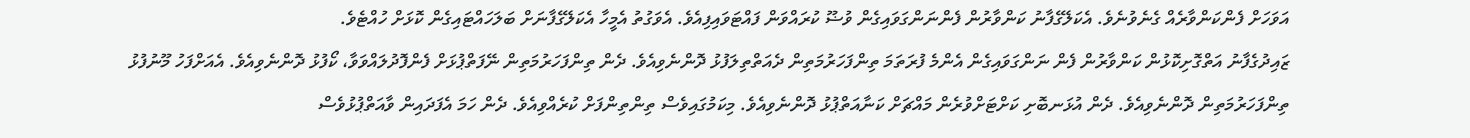އަވަހަށް ފެންކަންވާރެއް ގެނެވުނެވެ. އެކަލޭގެފާނު ކަންވާރުން ފެންނަންގަވައިގެން ވުޟޫ ކުރައްވަން ފައްޓަވައިފިއެވެ. އެވަގުތު އެމީހާ އެކަލޭގެފާނަށް ބަލަހައްޓައިގެން ކޮޅަށް ހުއްޓެވެ.
ޒައިދުގެފާނު އަތްގޮށިކޮޅުން ކަންވާރުން ފެން ނަންގަވައިގެން އެންމެ ފުރަތަމަ ތިންފަހަރުމަތިން ދެއަތްތިލަފުޅު ދޮންނެވިއެވެ. ދެން ތިންފަހަރުމަތިން ނޭފަތްޕުޅަށް ފެންފޮދުލައްވަވާ، ކޯފުޅު ދޮންނެވިއެވެ. އެއަށްފަހު މޫނުފުޅު ތިންފަހަރުމަތިން ދޮންނެވިއެވެ. ދެން އުޅަނބޮށި ކަށްޓަށްވުރެން މައްޗަށް ކަނާއަތްޕުޅު ދޮންނެވިއެވެ. މިކަމުގައިވެސް ތިންތިންފަށް ކުރެއްވިއެވެ. ދެން ހަމަ އެފަދައިން ވާއަތްޕުޅުވެސް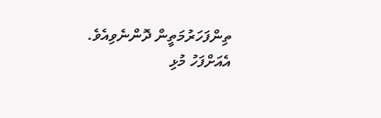ތިންފަހަރުމަތީން ދޮންނެވިއެވެ. އެއަށްފަހު މުޅި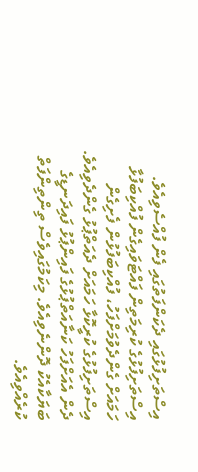އިސްތަށިފުޅުގައި ދެކަންފަތުގައި ފެން ފުއްސެވިއެވެ. އިސްތަށިފުޅުގެ ކުރިމަތިން ފައްޓަވައިގެން ފުއްކިބަފުޅާ ހަމައަށް ގެންދެވުމަށްފަހު، ފުއްކިބަފުޅުން ފެށިގެން އިސްތަށިފުޅުގެ ކުރީކޮޅާ ހަމައަށް ދެއަތްޕުޅު ގެންދެވިއެވެ. ދެން އެއަށްފަހު ކަނާއަތްޕުޅުގެ ފައިންޕުޅު ފައިދަނޑީގެ ބަޔަކާއެކު ދޮންނެވިއެވެ. މިކަމުގައިވެސް ތިންތިންފަތް ކުރެއްވިއެވެ.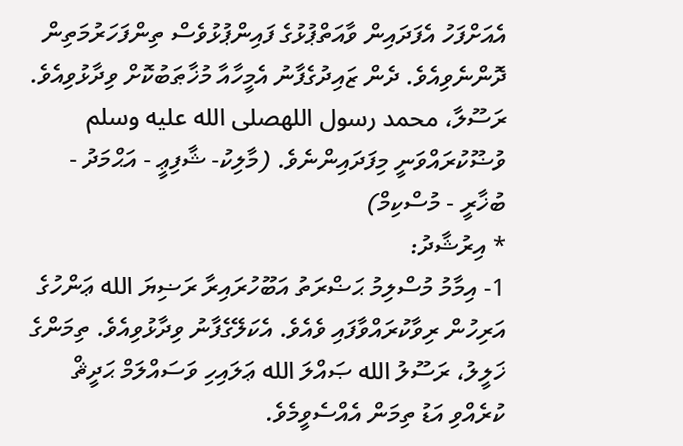އެއަށްފަހު އެފަދައިން ވާއަތްޕުޅުގެ ފައިންޕުޅުވެސް ތިންފަހަރުމަތިން ދޮންނެވިއެވެ. ދެން ޒައިދުގެފާނު އެމީހާއާ މުޚާޠަބުކޮށް ވިދާޅުވިއެވެ. ރަސޫލާ، محمد رسول اللهصلى الله عليه وسلم ވުޟޫކުރައްވަނީ މިފަދައިންނެވެ. (މާލިކު- ޝާފިޢީ - އަޙްމަދު - ބުޚާރީ - މުސްކިމް)
* އިރުޝާދު:
1- އިމާމު މުސްލިމު ޙަޟްރަތު އަބޫހުރައިރާ ރަޟިޔަ الله ޢަންހުގެ އަރިހުން ރިވާކުރައްވާފައި ވެއެވެ. އެކަލޭގެފާނު ވިދާޅުވިއެވެ. ތިމަންގެ ޚަލީލު، ރަސޫލު الله ޞައްލަ الله ޢަލައިހި ވަސައްލަމް ޙަދީޘް ކުރެއްވި އަޑު ތިމަން އެއްސެވީމެވެ.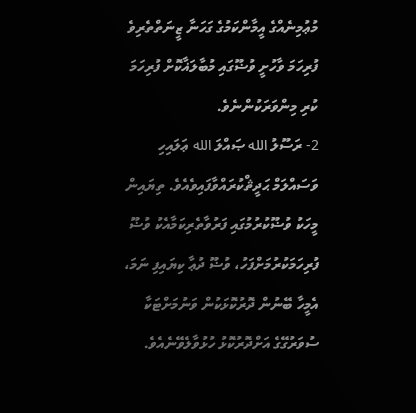މުޢުމިނެއްގެ އީމާންކަމުގެ ގަހަނާ ޒީނަތްތެރިވެ ފުރިހަމަ ވާހުށީ ވުޟޫގައި މުބާލަޣާކޮށް ފުރިހަމަ ކުރި މިންވަރަކުންނެވެ.
2- ރަސޫލު الله ޞައްލަ الله ޢަލައިހި ވަސައްލަމް ޙަދީޘްކުރައްވާފައިވެއެވެ. ތިޔައިން މީހަކު ވުޟޫކުރުމުގައި ފަރުވާތެރިކަމާއެކު ވުޟޫ ފުރިހަމަކުރުމަށްފަހު، ވުޟޫ ދުޢާ ކިޔައިފި ނަމަ، އެމީހާ ބޭނުން ދޮރުކޮޅަކުން ވަނުމަށްޓަކާ ސުވަރުގޭގެ އަށްދޮރުކޮޅު ހުޅުވާލެވޭނެއެވެ.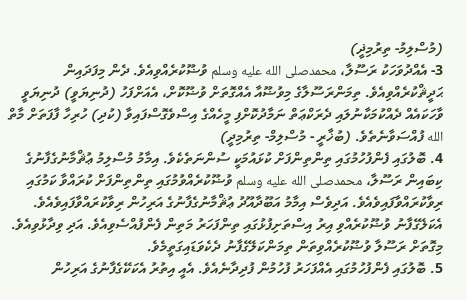(މުސްލިމު- ތިރުމިޛީ)
3- އެއްދުވަހަކު ރަސޫލާ، محمدصلى الله عليه وسلم ވުޟޫކުރެއްވިއެވެ. ދެން މިފަދައިން ޙަދީޘްކުރެއްވިއެވެ. ތިމަންރަސޫލާގެ މިވުޟޫއާ އެއްގޮތަށް ވުޟޫކޮށް، އެއަށްފަހު (ދުނިޔަވީ) ދުނިޔަވީ ވާހަކައެއް ދެއްކުމަކާނުލައި ދެރަކްޢަތް ނަމާދުކޮށްފި މީހެއްގެ އިސްވެގޮސްފައިވާ (ކުދި) ހުރިހާ ފާފަތަށް މާތް الله ފުއްސަވާނެތެވެ. (ބުޚާރީ - މުސްލިމް- ތިރުމިދީ)
4. ބޮލުގައި ފެންފުހުމުގައި ތިންތިންފަށް ކުޅައުމަކީ ސުންނަތެކެވެ. އިމާމު މުސްލިމު ޢުޘްމާނުގެފާނުގެ ކިބައިން ރަސޫލާ، محمدصلى الله عليه وسلم ވުޟޫކުރެއްވުމުގައި ތިންތިންފަށް ކުރައްވާ ކަމުގައި ރިވާކުރައްވާފައިވެއެވެ. އަދިވެސް އިމާމު އަބޫދާއޫދު ޢުޘްމާނުގެފާނުގެ އަރިހުން ރިވާކުރައްވާފައިވެއެވެ. އެކަލޭގެފާނު ވުޟޫކުރެއްވި އިރު އިސްތަށިފުޅުގައި ތިންފަހަރު މަތިން ފެންފުއްސެވިއެވެ. އަދި ވިދާޅުވިއެވެ. މިގޮތަށް ރަސޫލާ ވުޟޫކުރެއްވިތަން ތިމަންކަލޭގެފާނު ދެކެވަޑައިގަތީމެވެ.
5. ބޮލުގައި ފެންފުހުމުގައި އެއްފަހަރު ފުހުމުން ފުދިދާނެއެވެ. އެއީ އިތުރު އެކަކޭގެފާނުގެ އަރިހުން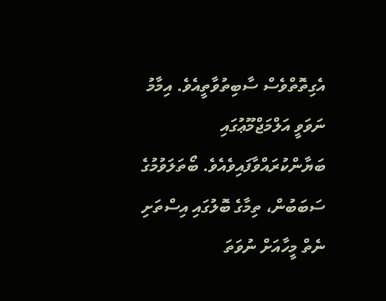އެގިތޮތްވެސް ސާބިތުވާތީއެވެ. އިމާމު ނަވަވީ އަލްމަޖްމޫޢުގައި ބަޔާންކުރައްވާފައިވެއެވެ. ބޯތަލަވުމުގެ ސަބަބުން، ތިމާގެ ބޮލުގައި އިސްތަށި ނެތް މީހާއަށް ނުވަތަ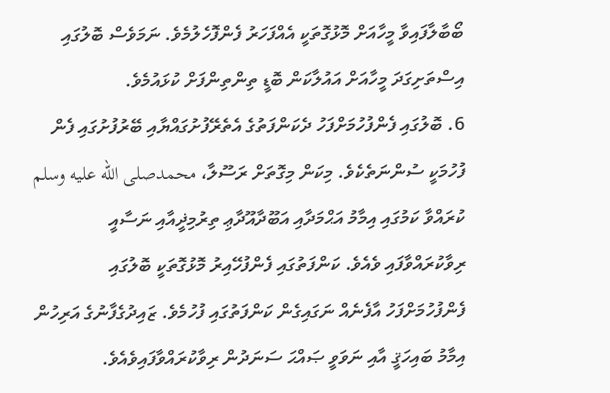ބޯބާލާފައިވާ މީހާއަށް މޮޅުގޮތަކީ އެއްފަހަރު ފެންފޮހެލުމެވެ. ނަމަވެސް ބޮލުގައި އިސްތަށިގަދަ މީހާއަށް އައުލާކަން ބޮޑީ ތިންތިންފަށް ކުޅައުމެވެ.
6. ބޮލުގައި ފެންފުހުމަށްފަހު ދެކަންފަތުގެ އެތެރޭފުށުގައްޔާއި ބޭރުފުށުގައި ފެން ފުހުމަކީ ސުންނަތެކެވެ. މިކަން މިގޮތަށް ރަސޫލާ، محمدصلى الله عليه وسلم ކުރައްވާ ކަމުގައި އިމާމު އަޙްމަދާއި އަބޫދާއޫދާޢި ތިރުމިޛީއާއި ނަސާއީ ރިވާކުރައްވާފައި ވެއެވެ. ކަންފަތުގައި ފެންފުހޭއިރު މޮޅުގޮތަކީ ބޮލުގައި ފެންފުހުމަށްފަހު އާފެނެއް ނަގައިގެން ކަންފަތުގައި ފުހުމެވެ. ޒައިދުގެފާނުގެ އަރިހުން އިމާމު ބައިހަޤީ އާއި ނަވަވީ ޞައްޙަ ސަނަދުން ރިވާކުރައްވާފައިވެއެވެ.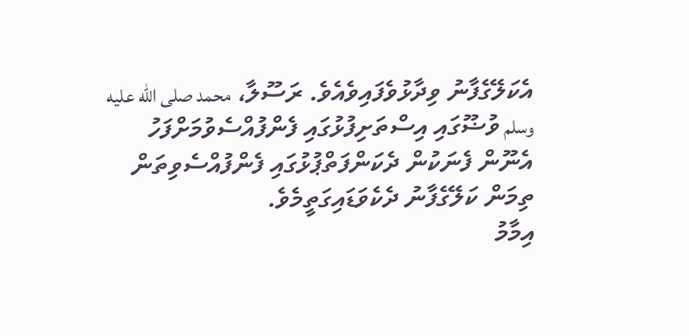އެކަލޭގެފާނު ވިދާޅުވެފައިވެއެވެ. ރަސޫލާ، محمد صلى الله عليه وسلم ވުޟޫގައި އިސްތަށިފުޅުގައި ފެންފުއްސެވުމަށްފަހު އެނޫން ފެނަކުން ދެކަންފަތްޕުޅުގައި ފެންފުއްސެވިތަން ތިމަން ކަލޭގެފާނު ދެކެވަޑައިގަތީމެވެ.
އިމާމު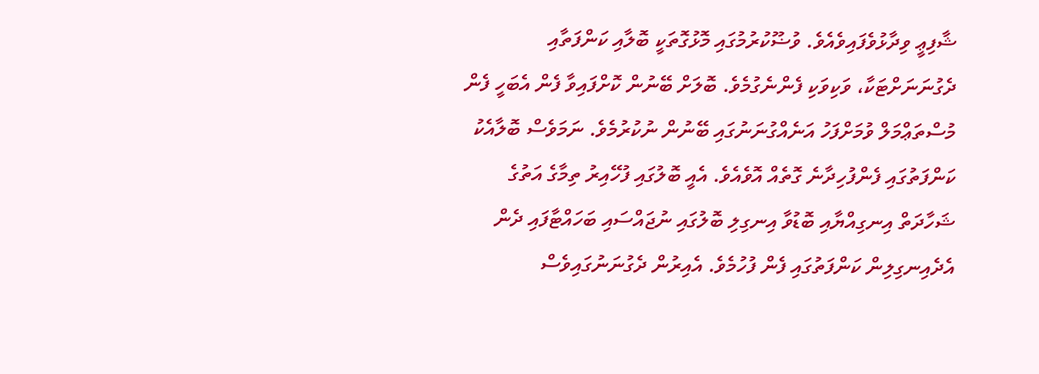ޝާފިޢީ ވިދާޅުވެފައިވެއެވެ. ވުޟޫކުރުމުގައި މޮޅުގޮތަކީ ބޮލާއި ކަންފަތާއި ދެގުނަނަށްޓަކާ، ވަކިވަކި ފެންނެގުމެވެ. ބޮލަށް ބޭނުން ކޮށްފައިވާ ފެން އެބަހީ ފެން މުސްތަޢްމަލް ވުމަށްފަހު އަނެއްގުނަނުގައި ބޭނުން ނުކުރުމެވެ. ނަމަވެސް ބޮލާއެކު ކަންފަތުގައި ފެންފުހިދާނެ ގޮތެއް އޮވެއެވެ. އެއީ ބޮލުގައި ފުހޭއިރު ތިމާގެ އަތުގެ ޝަހާދަތް އިނގިއްޔާއި ބޮޑުވާ އިނގިލި ބޮލުގައި ނުޖައްސައި ބަހައްޓާފައި ދެން އެދެއިނގިލިން ކަންފަތުގައި ފެން ފުހުމެވެ. އެއިރުން ދެގުނަނުގައިވެސް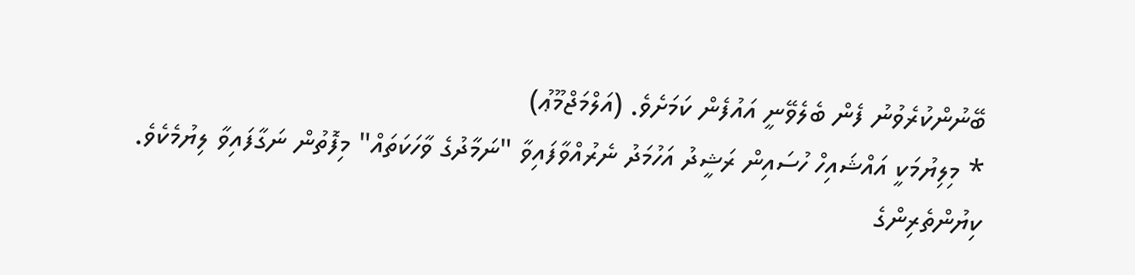ބޭނުންކުރެވުނު ފެން ބެލެވޭނީ އައުފެން ކަމަށެވެ. (އަލްމަޖްމޫޢު)
* މިލިޔުމަކީ އައްޝައިހް ހުސައިން ރަޝީދު އަހުމަދު ނެރުއްވާފައިވާ "ނަމާދުގެ ވާހަކަތައް" މިފޮތުން ނަގާފައިވާ ލިޔުމެކެވެ.
ކިޔުންތެރިންގެ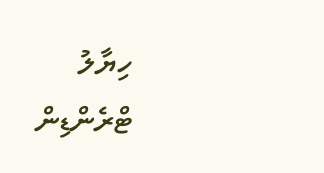ހިޔާލު
ޓްރެންޑިން